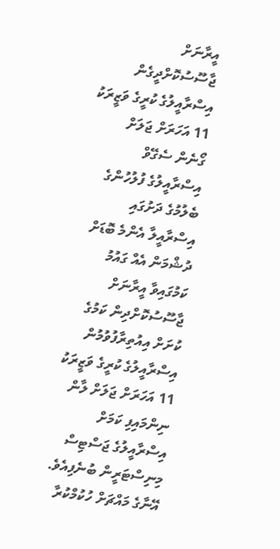އީރާނަށް ޖާސޫސުކޮށްދީގެން އިސްރާއީލުގެ ކުރީގެ ވަޒީރަކު 11 އަހަރަށް ޖަލަށް
ގޯނެން ސެގޭވް އިސްރާއީލުގެ ފުލުހުންގެ ބެލުމުގެ ދަށުގައި
އިސްރާއީލާ އެންމެ ބޮޑަށް ދުޝްމަން އެއް ގައުމު ކަމުގައިވާ އީރާނަށް ޖާސޫސުކޮށްދިން ކަމުގެ ކުށަށް އިއުތިރާފުވުމުން އިސްރާއީލުގެ ކުރީގެ ވަޒީރަކު 11 އަހަރަށް ޖަލަށް ލާން ނިންމައިފި ކަމަށް އިސްރާއީލުގެ ޖަސްޓިސް މިނިސްޓަރީން ބުނެފިއެވެ.
އޭނާގެ މައްޗަށް ހުކުމްކުރާ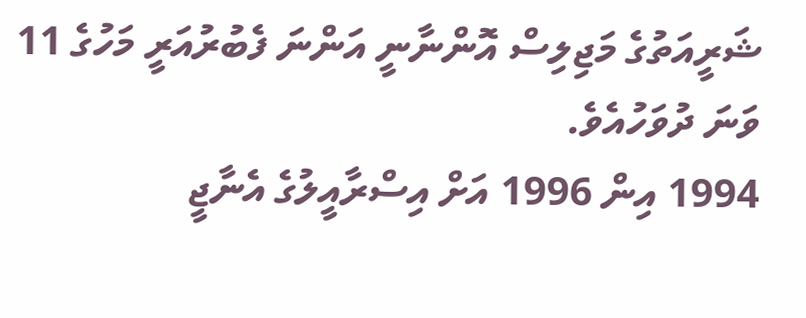ޝަރީއަތުގެ މަޖިލިސް އޮންނާނީ އަންނަ ފެބުރުއަރީ މަހުގެ 11 ވަނަ ދުވަހުއެވެ.
1994 އިން 1996 އަށް އިސްރާއީލުގެ އެނާޖީ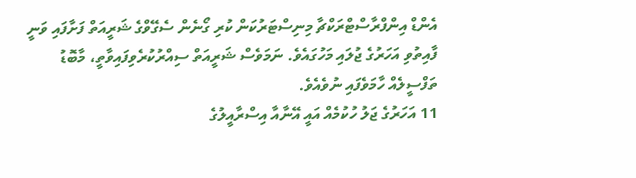އެންޑް އިންފްރާސްޓްރަކްޗާ މިނިސްޓަރުކަން ކުރި ގޯނެން ސެގޭވްގެ ޝަރީއަތް ފަށާފައި ވަނީ ފާއިތުވި އަހަރުގެ ޖުލައި މަހުގައެވެ. ނަމަވެސް ޝަރީއަތް ސިއްރުކުރެވިފައިވާތީ، މާބޮޑު ތަފްސީލެއް ހާމަވެފައި ނުވެއެވެ.
11 އަހަރުގެ ޖަލު ހުކުމެއް އައީ އޭނާއާ އިސްރާއީލުގެ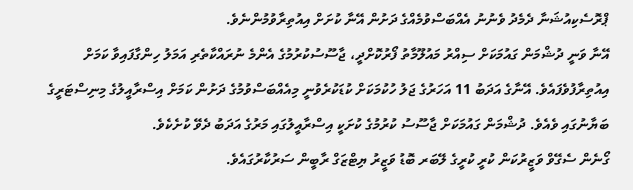ޕްރޮސެކިއުޝަނާ ދެމެދު ވެނުނު އެއްބަސްވުމެއްގެ ދަށުން އޭނާ ކުށަށް އިއުތިރާވުމުންނެވެ.
އޭނާ ވަނީ ދުޝްމަން ގައުމަކަށް ސިއްރު މައުލޫމާތު ފޯރުކޮށްދީ، ޖާސޫސުކުރުމުގެ އެންމެ ނުރައްކާތެރި އަމަލު ހިންގާފައިވާ ކަމަށް އިއުތިރާފުވެފައެވެ. އޭނާގެ އަދަބު 11 އަހަރުގެ ޖަލު ހުކުމަކަށް ކުޑަކުރެވުނީ މިއެއްބަސްވުމުގެ ދަށުން ކަމަށް އިސްރާއީލުގެ މިނިސްޓަރީގެ ބަޔާނުގައި ވެއެވެ. ދުޝްމަން ގައުމަކަށް ޖާސޫސު ކުރުމުގެ ކުށަކީ އިސްރާއީލުގައި މަރުގެ އަދަބު ދެވޭ ކުށެކެވެ.
ގޯނެން ސެގޭވް ވަޒީރުކަން ކުރީ ކުރީގެ ލޭބަރ ބޮޑު ވަޒީރު ޔިޓްޒަގް ރާބީން ސަރުކާރުގައެވެ.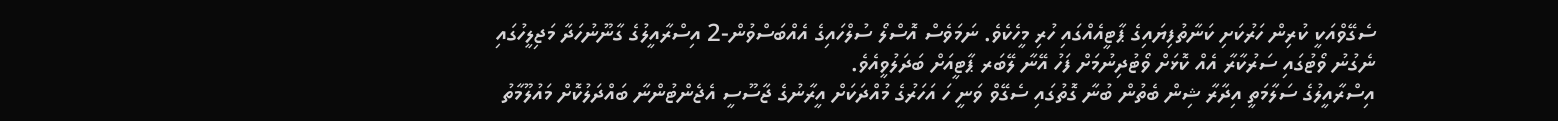ސެގޭވްއަކީ ކުރިން ހަރުކަށި ކަނާތުފިޔައިގެ ޕާޓީއެއްގައި ހުރި މީހެކެވެ. ނަމަވެސް އޮސްލޯ ސުލްހައިގެ އެއްބަސްވުން-2 އިސްރާއީލުގެ ގާނޫނުހަދާ މަޖިލީހުގައި ނެގުނު ވޯޓުގައި ސަރުކާރާ އެއް ކޮޅަށް ވޯޓުދިނުމަށް ފަހު އޭނާ ލޭބަރ ޕާޓީއަށް ބަދަލުވީއެވެ.
އިސްރާއީލުގެ ސަލާމަތީ އިދާރާ ޝިން ބެތުން ބުނާ ގޮތުގައި ސެގޭވް ވަނީ ހަ އަހަރުގެ މުއްދަކަށް އީރާނުގެ ޖާސޫސީ އެޖެންޓުންނާ ބައްދަލުކޮށް މައުލޫމާތު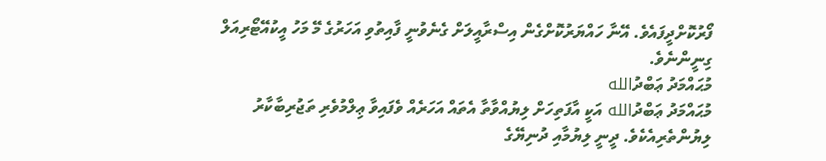ފޯރުކޮށްދީފައެވެ. އޭނާ ހައްޔަރުކޮށްގެން އިސްރާއީލަށް ގެނެވުނީ ފާއިތުވި އަހަރުގެ މޭ މަހު އީކުއޭޓޯރިއަލް ގިނީންނެވެ.
މުޙައްމަދު ޢަބްދުالله
މުޙައްމަދު ޢަބްދުالله އަކީ އާފަތިހަށް ލިޔުއްވާތާ އެތައް އަހަރެއް ވެފައިވާ ޢިލްމުވެރި ތަޖުރިބާކާރު ލިޔުންތެރިއެކެވެ. ދީނީ ލިޔުމާއި ދުނިޔޭގެ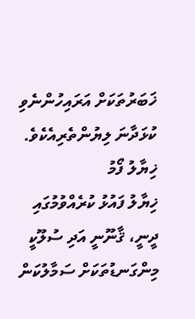ޚަބަރުތަކަށް އަރައިހުންނެވި ކުޅަދާނަ ލިޔުންތެރިއެކެވެ.
ޚިޔާލު ފޯމު
ޚިޔާލު ފައުޅު ކުރެއްވުމުގައި ދީނީ، ޤާނޫނީ އަދި ސުލޫކީ މިންގަނޑުތަކަށް ސަމާލުކަން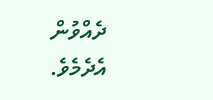ދެއްވުން އެދެމެވެ.